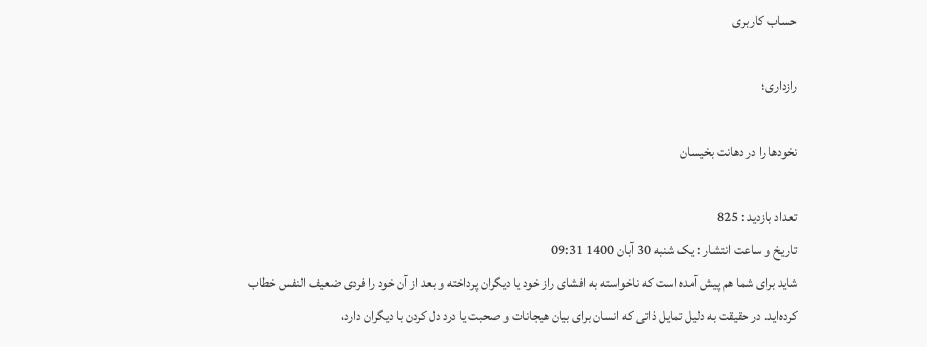حساب کاربری

رازداری؛

نخودها را در دهانت بخیسان

تعداد بازدید : 825
تاریخ و ساعت انتشار : یک شنبه 30 آبان 1400 09:31
شاید برای شما هم پیش آمده است که ناخواسته به افشای راز خود یا دیگران پرداخته و بعد از آن خود را فردی ضعیف النفس خطاب کرده‌اید. در حقیقت به دلیل تمایل ذاتی که انسان برای بیان هیجانات و صحبت یا درد دل کردن با دیگران دارد،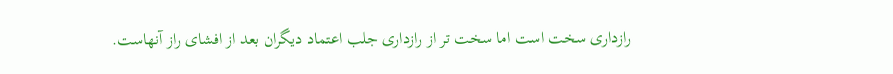رازداری سخت است اما سخت تر از رازداری جلب اعتماد دیگران بعد از افشای راز آنهاست.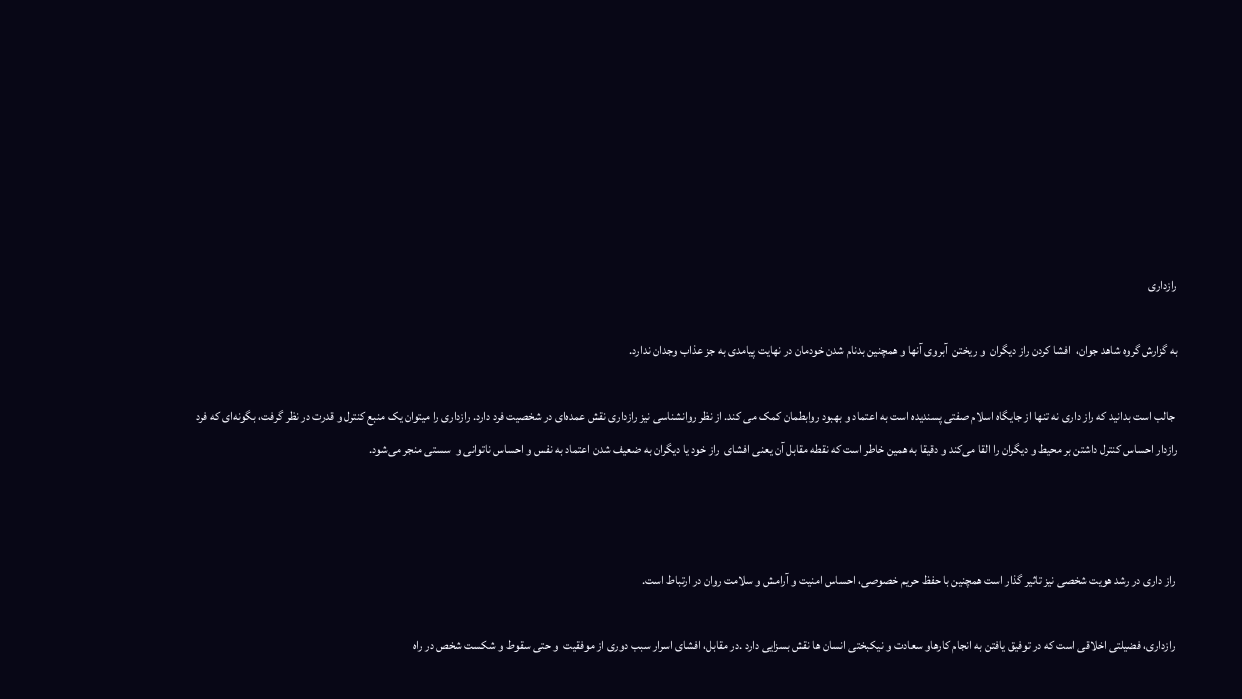رازداری

به گزارش گروه شاهد جوان،  افشا کردن راز دیگران  و ریختن  آبروی آنها و همچنین بدنام شدن خودمان در نهایت پیامدی به جز عذاب وجدان ندارد.

 جالب است بدانید که راز داری نه تنها از جایگاه اسلام صفتی پسندیده است به اعتماد و بهبود روابطمان کمک می کند. از نظر روانشناسی نیز رازداری نقش عمده‌ای در شخصیت فرد دارد. رازداری را میتوان یک منبع کنترل و قدرت در نظر گرفت، بگونه‌ای که فرد رازدار احساس کنترل داشتن بر محیط و دیگران را القا می‌کند و دقیقا به همین خاطر است که نقطه مقابل آن یعنی افشای  راز خود یا دیگران به ضعیف شدن اعتماد به نفس و احساس ناتوانی و  سستی منجر می‌شود.



 راز داری در رشد هویت شخصی نیز تاثیر گذار است همچنین با حفظ حریم خصوصی، احساس امنیت و آرامش و سلامت روان در ارتباط است.

 رازداری، فضیلتی اخلاقی است که در توفیق یافتن به انجام کارهاو سعادت و نیکبختی انسان ها نقش بسزایی دارد .در مقابل، افشای اسرار سبب دوری از موفقیت  و حتی سقوط و شکست شخص در راه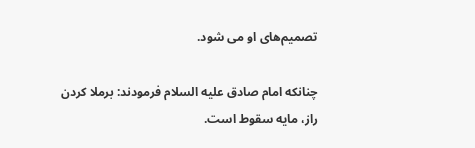تصمیم‌های او می شود.

چنانکه امام صادق علیه السلام فرمودند: برملا کردن راز، مایه سقوط است.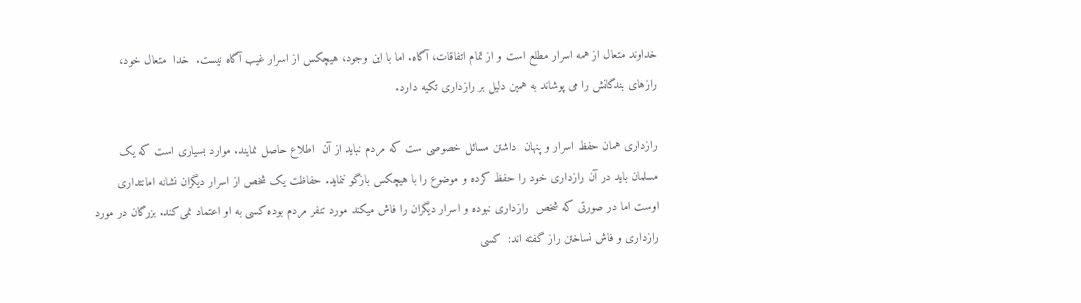خداوند متعال از همه اسرار مطلع است و از تمام اتفاقات، آگاه. اما با این وجود، هیچکس از اسرار غیب آگاه نیست.  خدا  متعال خود، رازهای بندگانش را می پوشاند به همین دلیل بر رازداری تکیه دارد.

رازداری همان حفظ اسرار و پنهان  داشتن مسائل خصوصی ست که مردم نباید از آن  اطلاع حاصل نمایند. موارد بسیاری است که یک مسلمان باید در آن رازداری خود را حفظ کرده و موضوع را با هیچکس بازگو ننماید. حفاظت یک شخص از اسرار دیگران نشانه امانتداری اوست اما در صورتی که شخص  رازداری نبوده و اسرار دیگران را فاش میکند مورد تنفر مردم بوده کسی به او اعتماد نمی‌کند. بزرگان در مورد رازداری و فاش نساختن راز گفته اند:  کسی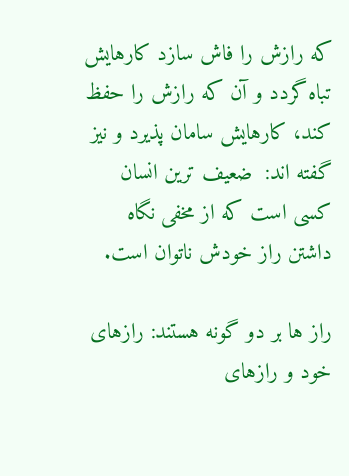که رازش را فاش سازد کارهایش  تباه گردد و آن که رازش را حفظ کند، کارهایش سامان پذیرد و نیز گفته اند:  ضعیف ترین انسان کسی است که از مخفی نگاه داشتن راز خودش ناتوان است.

راز ها بر دو گونه هستند: رازهای خود و رازهای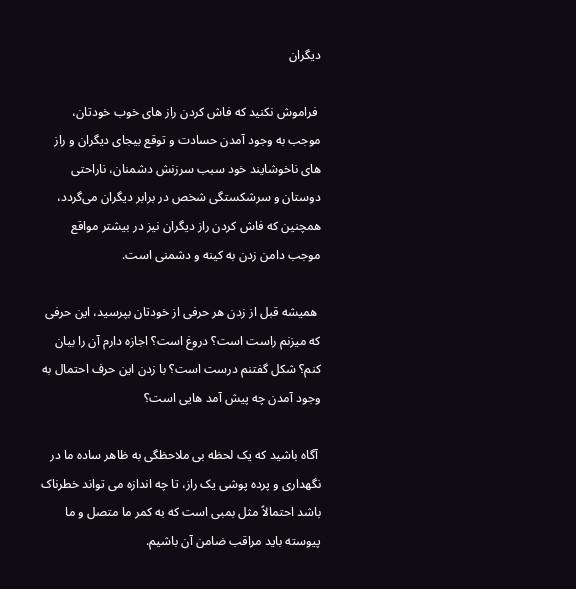دیگران

 فراموش نکنید که فاش کردن راز های خوب خودتان، موجب به وجود آمدن حسادت و توقع بیجای دیگران و راز های ناخوشایند خود سبب سرزنش دشمنان، ناراحتی دوستان و سرشکستگی شخص در برابر دیگران می‌گردد، همچنین که فاش کردن راز دیگران نیز در بیشتر مواقع موجب دامن زدن به کینه و دشمنی است.

 همیشه قبل از زدن هر حرفی از خودتان بپرسید، این حرفی که میزنم راست است؟ دروغ است؟ اجازه دارم آن را بیان کنم؟ شکل گفتنم درست است؟ با زدن این حرف احتمال به وجود آمدن چه پیش آمد هایی است؟

 آگاه باشید که یک لحظه بی ملاحظگی به ظاهر ساده ما در نگهداری و پرده پوشی یک راز، تا چه اندازه می تواند خطرناک باشد احتمالاً مثل بمبی است که به کمر ما متصل و ما پیوسته باید مراقب ضامن آن باشیم.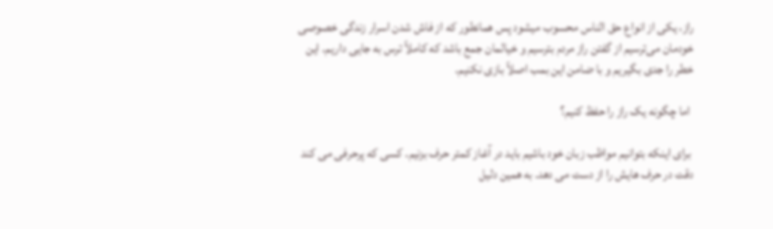راز، یکی از انواع حق الناس محسوب میشود پس همانطور که از فاش شدن اسرار زندگی خصوصی  خودمان می‌ترسیم از گفتن راز مردم بترسیم و خیالمان جمع باشد که کاملاً ترس به جایی داریم. این خطر را جدی بگیریم و با ضامن این بمب اصلاً بازی نکنیم.

 اما چگونه یک راز را حفظ کنیم؟

 برای اینکه بتوانیم مواظب زبان خود باشیم باید در آغاز کمتر حرف بزنیم. کسی که پرحرفی می کند دقت در حرف هایش را از دست می دهد. به همین دلیل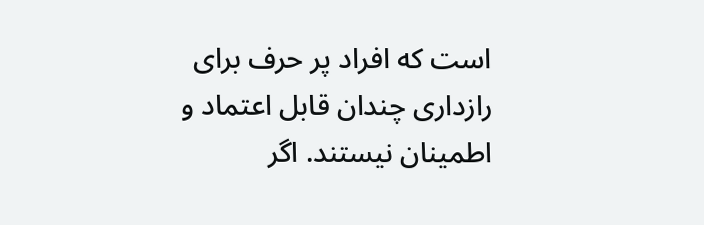است که افراد پر حرف برای رازداری چندان قابل اعتماد و اطمینان نیستند. اگر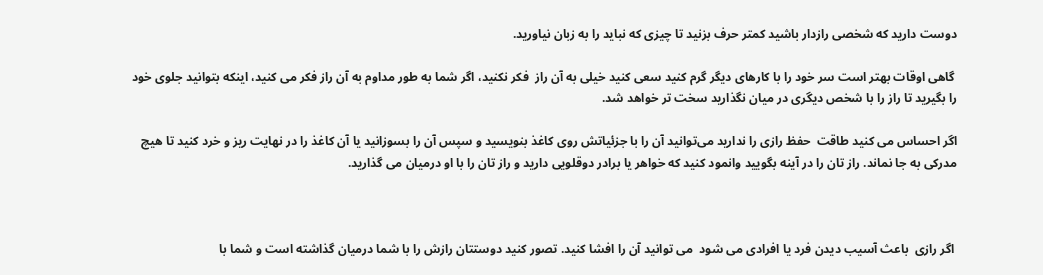دوست دارید که شخصی رازدار باشید کمتر حرف بزنید تا چیزی که نباید را به زبان نیاورید.

 گاهی اوقات بهتر است سر خود را با کارهای دیگر گرم کنید سعی کنید خیلی به آن راز  فکر نکنید، اگر شما به طور مداوم به آن راز فکر می کنید، اینکه بتوانید جلوی خود را بگیرید تا راز را با شخص دیگری در میان نگذارید سخت تر خواهد شد.

اگر احساس می کنید طاقت  حفظ رازی را ندارید می‌توانید آن را با جزئیاتش روی کاغذ بنویسید و سپس آن را بسوزانید یا آن کاغذ را در نهایت ریز و خرد کنید تا هیچ مدرکی به جا نماند. راز تان را در آینه بگویید وانمود کنید که خواهر یا برادر دوقلویی دارید و راز تان را با او درمیان می گذارید.



 اگر رازی  باعث آسیب دیدن فرد یا افرادی می شود  می توانید آن را افشا کنید. تصور کنید دوستتان رازش را با شما درمیان گذاشته است و شما با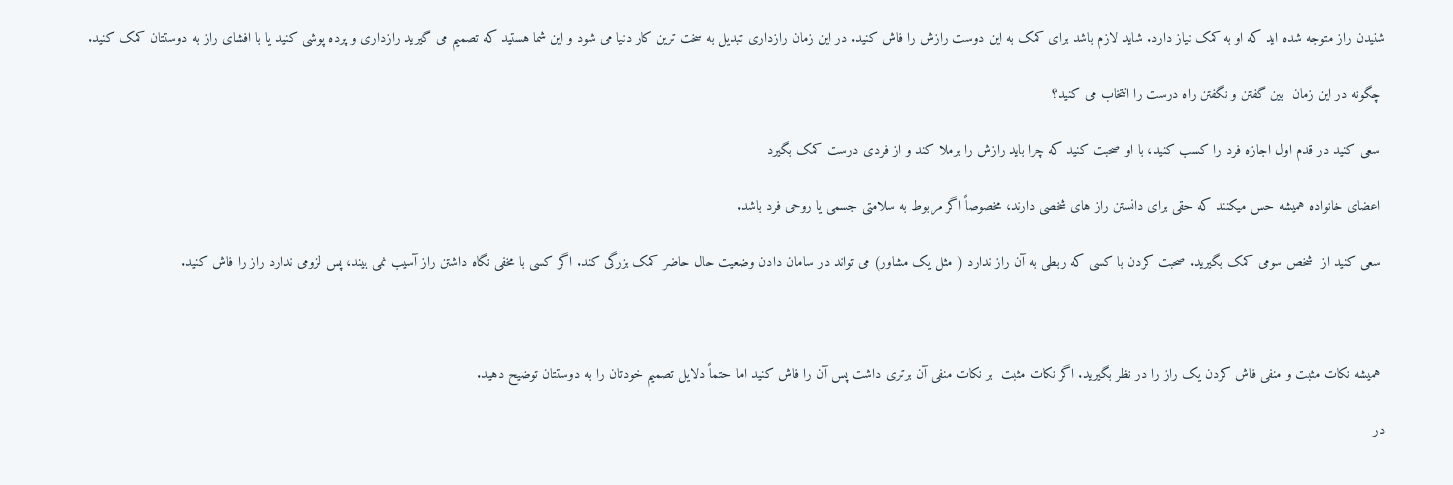شنیدن راز متوجه شده اید که او به کمک نیاز دارد. شاید لازم باشد برای کمک به این دوست رازش را فاش کنید. در این زمان رازداری تبدیل به سخت ترین کار دنیا می شود و این شما هستید که تصمیم می گیرید رازداری و پرده پوشی کنید یا با افشای راز به دوستتان کمک کنید.

 چگونه در این زمان  بین گفتن و نگفتن راه درست را انتخاب می کنید؟

 سعی کنید در قدم اول اجازه فرد را کسب کنید، با او صحبت کنید که چرا باید رازش را برملا کند و از فردی درست کمک بگیرد

 اعضای خانواده همیشه حس میکنند که حقی برای دانستن راز های شخصی دارند، مخصوصاً اگر مربوط به سلامتی جسمی یا روحی فرد باشد.

 سعی کنید از  شخص سومی کمک بگیرید. صحبت کردن با کسی که ربطی به آن راز ندارد ( مثل یک مشاور) می تواند در سامان دادن وضعیت حال حاضر کمک بزرگی کند. اگر کسی با مخفی نگاه داشتن راز آسیب نمی بیند، پس لزومی ندارد راز را فاش کنید.



 همیشه نکات مثبت و منفی فاش کردن یک راز را در نظر بگیرید. اگر نکات مثبت  بر نکات منفی آن برتری داشت پس آن را فاش کنید اما حتماً دلایل تصمیم خودتان را به دوستتان توضیح دهید.

در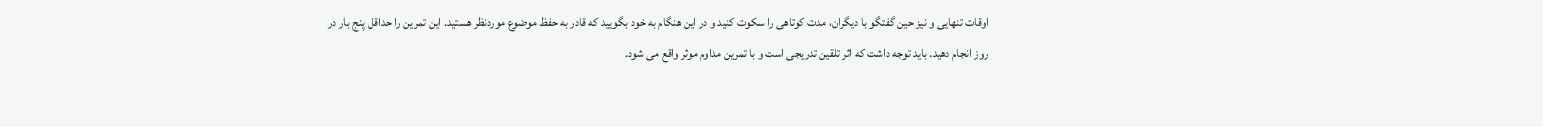اوقات تنهایی و نیز حین گفتگو با دیگران، مدت کوتاهی را سکوت کنید و در این هنگام به خود بگویید که قادر به حفظ موضوع موردنظر هستید. این تمرین را حداقل پنج بار در روز انجام دهید. باید توجه داشت که اثر تلقین تدریجی است و با تمرین مداوم موثر واقع می شود.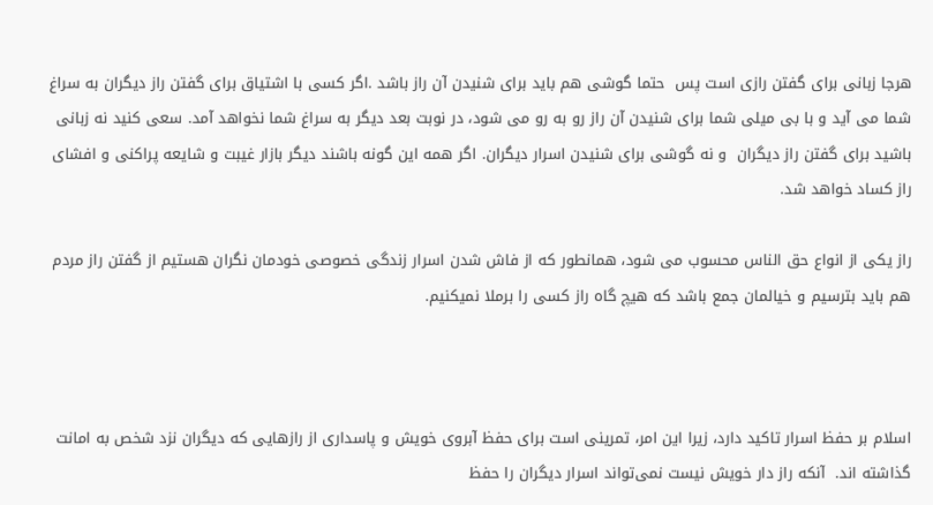هرجا زبانی برای گفتن رازی است پس  حتما گوشی هم باید برای شنیدن آن راز باشد .اگر کسی با اشتیاق برای گفتن راز دیگران به سراغ شما می آید و با بی میلی شما برای شنیدن آن راز رو به رو می شود، در نوبت بعد دیگر به سراغ شما نخواهد آمد. سعی کنید نه زبانی باشید برای گفتن راز دیگران  و نه گوشی برای شنیدن اسرار دیگران. اگر همه این گونه باشند دیگر بازار غیبت و شایعه پراکنی و افشای راز کساد خواهد شد.

راز یکی از انواع حق الناس محسوب می شود، همانطور که از فاش شدن اسرار زندگی خصوصی خودمان نگران هستیم از گفتن راز مردم هم باید بترسیم و خیالمان جمع باشد که هیچ گاه راز کسی را برملا نمیکنیم.



اسلام بر حفظ اسرار تاکید دارد، زیرا این امر، تمرینی است برای حفظ آبروی خویش و پاسداری از رازهایی که دیگران نزد شخص به امانت گذاشته اند.  آنکه راز دار خویش نیست نمی‌تواند اسرار دیگران را حفظ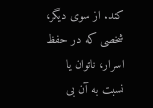کند. از سوی دیگر، شخصی که در حفظ اسرار، ناتوان یا نسبت به آن بی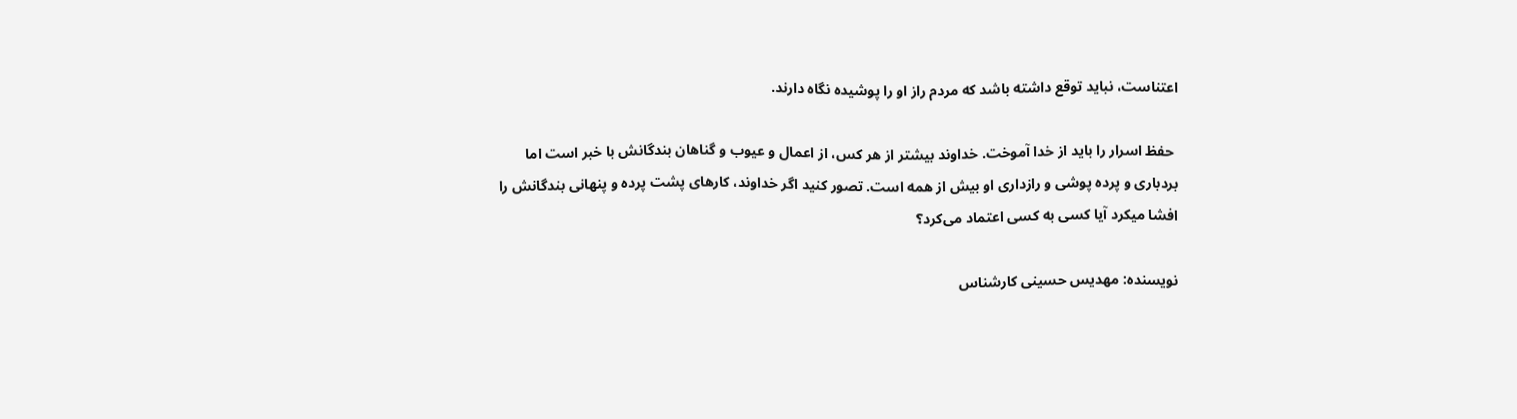اعتناست، نباید توقع داشته باشد که مردم راز او را پوشیده نگاه دارند.

 حفظ اسرار را باید از خدا آموخت. خداوند بیشتر از هر کس، از اعمال و عیوب و گناهان بندگانش با خبر است اما بردباری و پرده پوشی و رازداری او بیش از همه است. تصور کنید اگر خداوند، کارهای پشت پرده و پنهانی بندگانش را افشا میکرد آیا کسی به کسی اعتماد می‌کرد؟

نویسنده: مهدیس حسینی کارشناس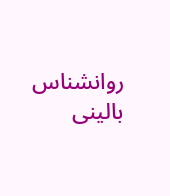روانشناس بالینی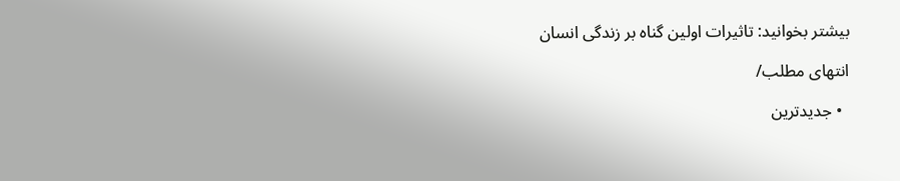بیشتر بخوانید: تاثیرات اولین گناه بر زندگی انسان

انتهای مطلب/

  • جدیدترین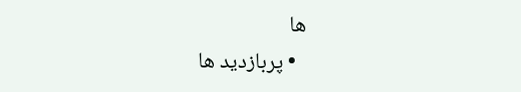ها
  • پربازدید ها